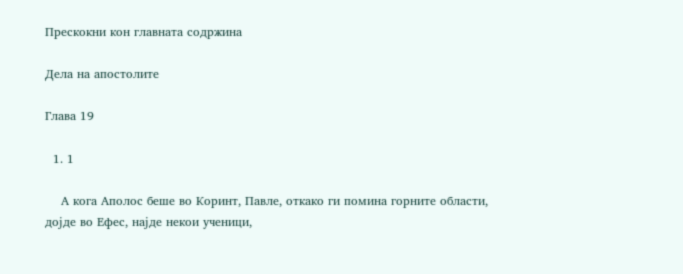Прескокни кон главната содржина

Дела на апостолите

Глава 19

  1. 1

    А кога Аполос беше во Коринт, Павле, откако ги помина горните области, дојде во Ефес, најде некои ученици,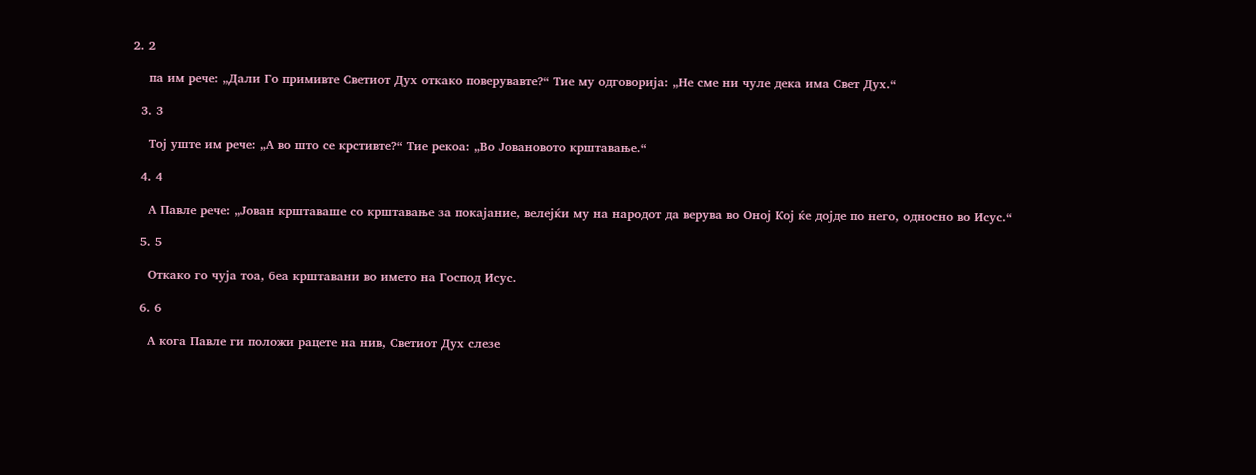2. 2

    па им рече: „Дали Го примивте Светиот Дух откако поверувавте?“ Тие му одговорија: „Не сме ни чуле дека има Свет Дух.“

  3. 3

    Тој уште им рече: „А во што се крстивте?“ Тие рекоа: „Во Јовановото крштавање.“

  4. 4

    А Павле рече: „Јован крштаваше со крштавање за покајание, велејќи му на народот да верува во Оној Кој ќе дојде по него, односно во Исус.“

  5. 5

    Откако го чуја тоа, беа крштавани во името на Господ Исус.

  6. 6

    А кога Павле ги положи рацете на нив, Светиот Дух слезе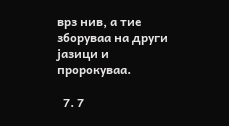врз нив, а тие зборуваа на други јазици и пророкуваа.

  7. 7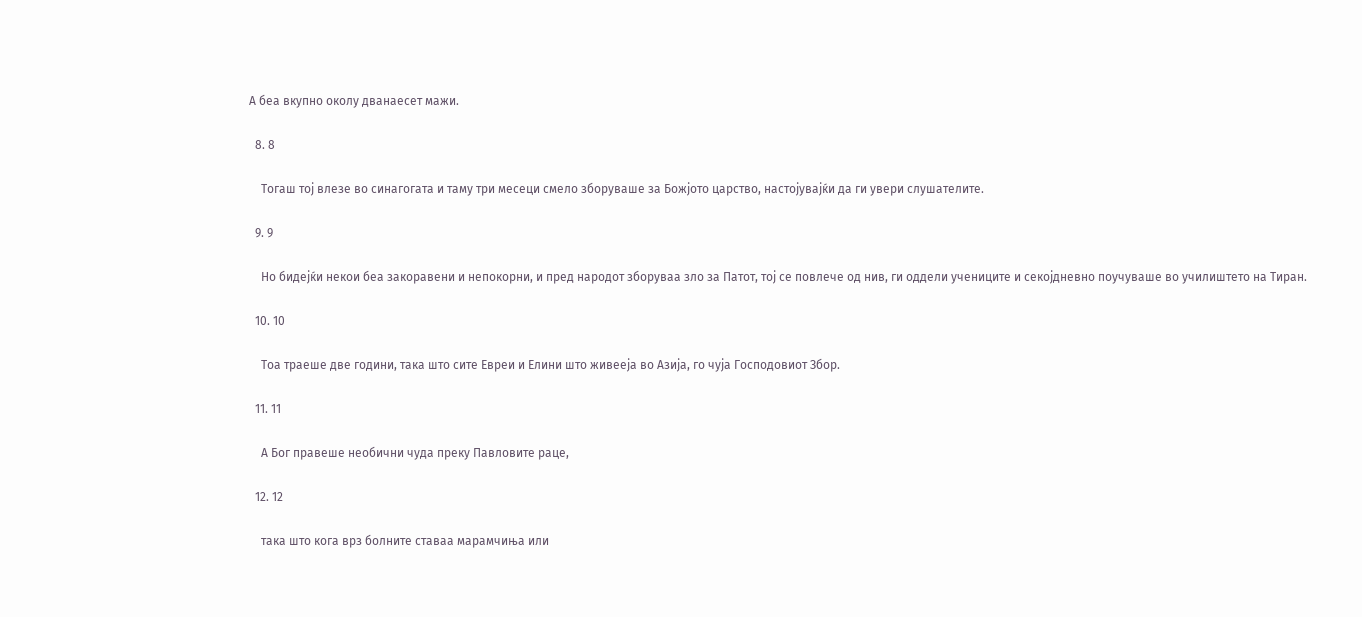А беа вкупно околу дванаесет мажи.

  8. 8

    Тогаш тој влезе во синагогата и таму три месеци смело зборуваше за Божјото царство, настојувајќи да ги увери слушателите.

  9. 9

    Но бидејќи некои беа закоравени и непокорни, и пред народот зборуваа зло за Патот, тој се повлече од нив, ги оддели учениците и секојдневно поучуваше во училиштето на Тиран.

  10. 10

    Тоа траеше две години, така што сите Евреи и Елини што живееја во Азија, го чуја Господовиот Збор.

  11. 11

    А Бог правеше необични чуда преку Павловите раце,

  12. 12

    така што кога врз болните ставаа марамчиња или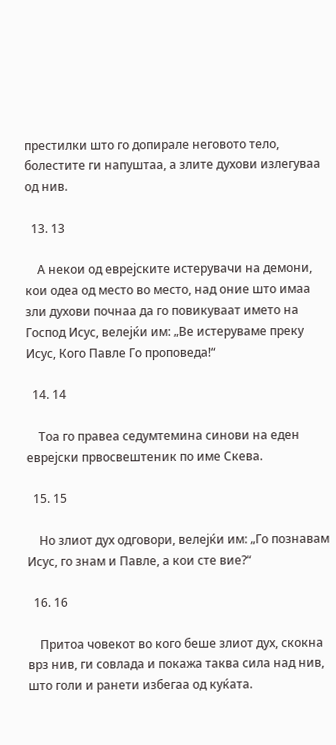престилки што го допирале неговото тело, болестите ги напуштаа, а злите духови излегуваа од нив.

  13. 13

    А некои од еврејските истерувачи на демони, кои одеа од место во место, над оние што имаа зли духови почнаа да го повикуваат името на Господ Исус, велејќи им: „Ве истеруваме преку Исус, Кого Павле Го проповеда!“

  14. 14

    Тоа го правеа седумтемина синови на еден еврејски првосвештеник по име Скева.

  15. 15

    Но злиот дух одговори, велејќи им: „Го познавам Исус, го знам и Павле, а кои сте вие?“

  16. 16

    Притоа човекот во кого беше злиот дух, скокна врз нив, ги совлада и покажа таква сила над нив, што голи и ранети избегаа од куќата.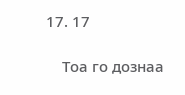17. 17

    Тоа го дознаа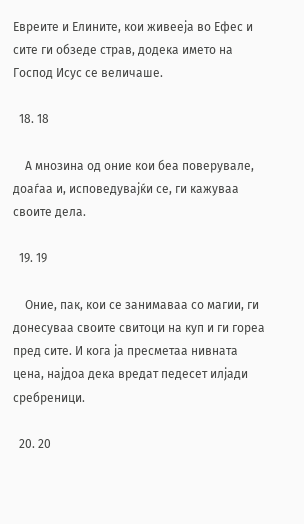Евреите и Елините, кои живееја во Ефес и сите ги обзеде страв, додека името на Господ Исус се величаше.

  18. 18

    А мнозина од оние кои беа поверувале, доаѓаа и, исповедувајќи се, ги кажуваа своите дела.

  19. 19

    Оние, пак, кои се занимаваа со магии, ги донесуваа своите свитоци на куп и ги гореа пред сите. И кога ја пресметаа нивната цена, најдоа дека вредат педесет илјади сребреници.

  20. 20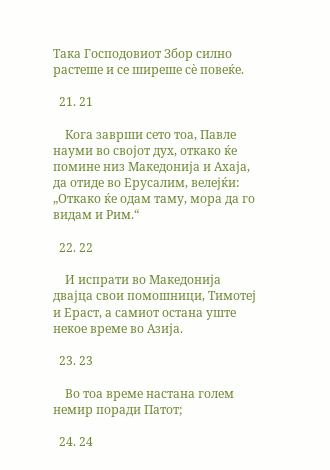Така Господовиот Збор силно растеше и се ширеше сѐ повеќе.

  21. 21

    Кога заврши сето тоа, Павле науми во својот дух, откако ќе помине низ Македонија и Ахаја, да отиде во Ерусалим, велејќи: „Откако ќе одам таму, мора да го видам и Рим.“

  22. 22

    И испрати во Македонија двајца свои помошници, Тимотеј и Ераст, а самиот остана уште некое време во Азија.

  23. 23

    Во тоа време настана голем немир поради Патот;

  24. 24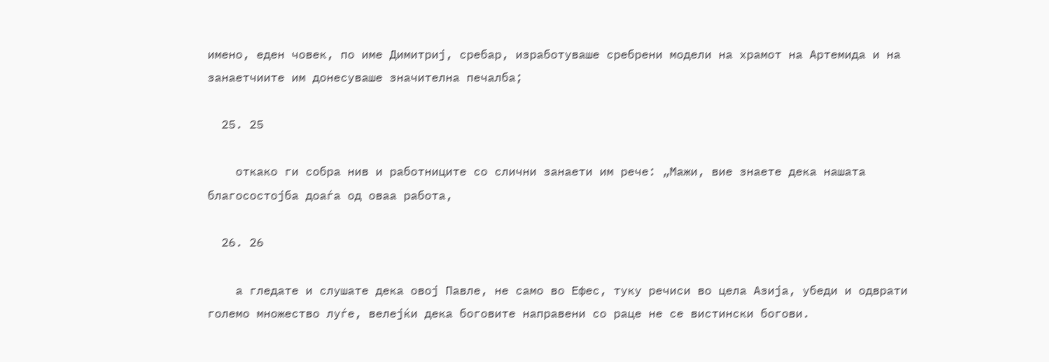имено, еден човек, по име Димитриј, сребар, изработуваше сребрени модели на храмот на Артемида и на занаетчиите им донесуваше значителна печалба;

  25. 25

    откако ги собра нив и работниците со слични занаети им рече: „Мажи, вие знаете дека нашата благосостојба доаѓа од оваа работа,

  26. 26

    а гледате и слушате дека овој Павле, не само во Ефес, туку речиси во цела Азија, убеди и одврати големо множество луѓе, велејќи дека боговите направени со раце не се вистински богови.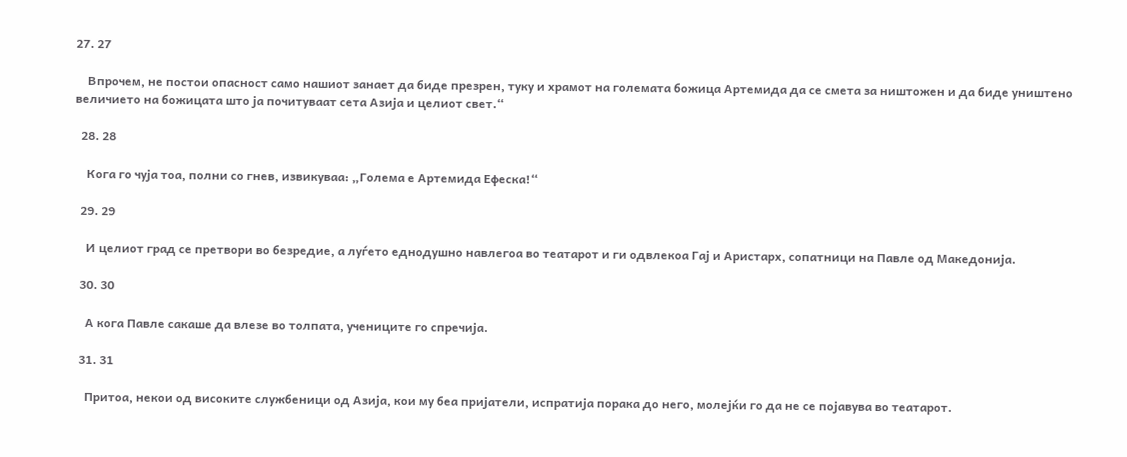27. 27

    Впрочем, не постои опасност само нашиот занает да биде презрен, туку и храмот на големата божица Артемида да се смета за ништожен и да биде уништено величието на божицата што ја почитуваат сета Азија и целиот свет.“

  28. 28

    Кога го чуја тоа, полни со гнев, извикуваа: „Голема е Артемида Ефеска!“

  29. 29

    И целиот град се претвори во безредие, а луѓето еднодушно навлегоа во театарот и ги одвлекоа Гај и Аристарх, сопатници на Павле од Македонија.

  30. 30

    А кога Павле сакаше да влезе во толпата, учениците го спречија.

  31. 31

    Притоа, некои од високите службеници од Азија, кои му беа пријатели, испратија порака до него, молејќи го да не се појавува во театарот.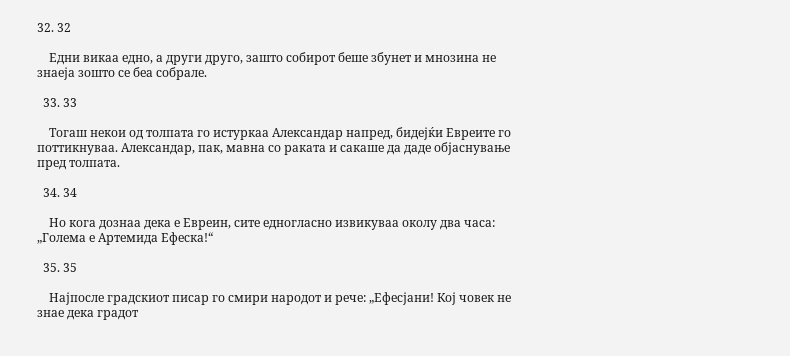32. 32

    Едни викаа едно, а други друго, зашто собирот беше збунет и мнозина не знаеја зошто се беа собрале.

  33. 33

    Тогаш некои од толпата го истуркаа Александар напред, бидејќи Евреите го поттикнуваа. Александар, пак, мавна со раката и сакаше да даде објаснување пред толпата.

  34. 34

    Но кога дознаа дека е Евреин, сите едногласно извикуваа околу два часа: „Голема е Артемида Ефеска!“

  35. 35

    Најпосле градскиот писар го смири народот и рече: „Ефесјани! Кој човек не знае дека градот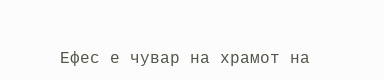Ефес е чувар на храмот на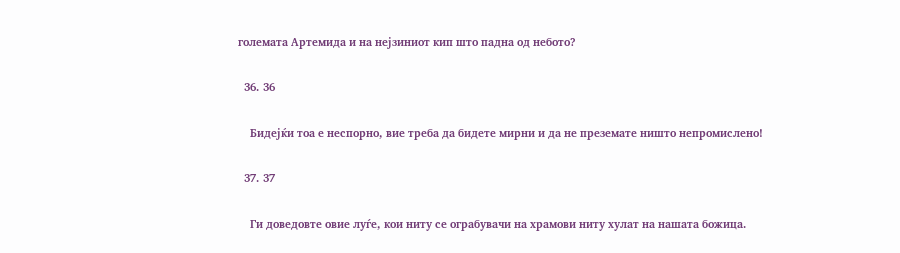големата Артемида и на нејзиниот кип што падна од небото?

  36. 36

    Бидејќи тоа е неспорно, вие треба да бидете мирни и да не преземате ништо непромислено!

  37. 37

    Ги доведовте овие луѓе, кои ниту се ограбувачи на храмови ниту хулат на нашата божица.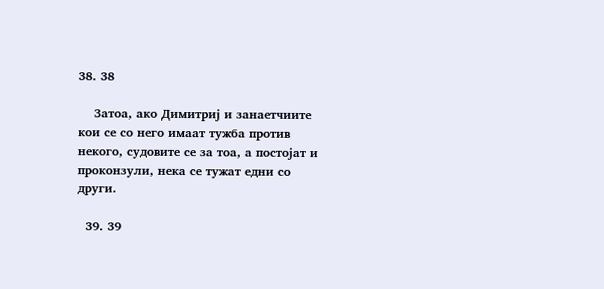38. 38

    Затоа, ако Димитриј и занаетчиите кои се со него имаат тужба против некого, судовите се за тоа, а постојат и проконзули, нека се тужат едни со други.

  39. 39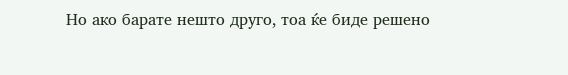Но ако барате нешто друго, тоа ќе биде решено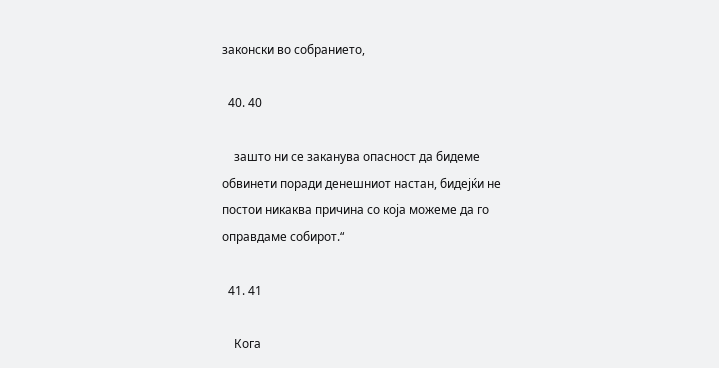законски во собранието,

  40. 40

    зашто ни се заканува опасност да бидеме обвинети поради денешниот настан, бидејќи не постои никаква причина со која можеме да го оправдаме собирот.“

  41. 41

    Кога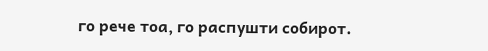го рече тоа, го распушти собирот.